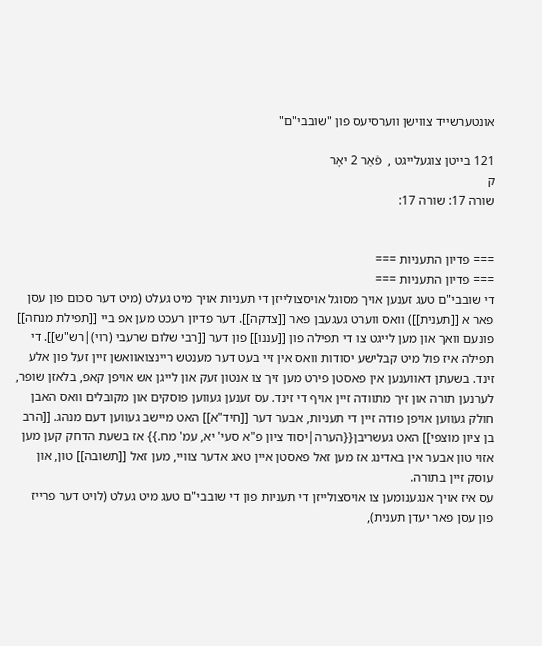אונטערשייד צווישן ווערסיעס פון "שובבי"ם"

121 בייטן צוגעלייגט ,  פֿאַר 2 יאָר
ק
שורה 17: שורה 17:


=== פדיון התעניות ===
=== פדיון התעניות ===
די שובבי"ם טעג זענען אויך מסוגל אויסצולייזן די תעניות אויך מיט געלט (מיט דער סכום פון עסן פאר א [[תענית]]) וואס ווערט געגעבן פאר [[צדקה]]. דער פדיון רעכט מען אפ ביי [[תפילת מנחה]] פונעם וואך און מען לייגט צו די תפילה פון [[עננו]] פון דער [[רבי שלום שרעבי (רוי)|רש"ש]]. די תפילה איז פול מיט קבלישע יסודות וואס אין זיי בעט דער מענטש ריינצואוואשן זיין זעל פון אלע זינד. בשעתן דאווענען אין פאסטן פירט מען זיך צו אנטון זעק און לייגן אש אויפן קאפ, בלאזן שופר, לערנען תורה און זיך מתוודה זיין אויף די זינד. עס זענען געווען פוסקים און מקובלים וואס האבן חולק געווען אויפן פודה זיין די תעניות, אבער דער [[חיד"א]] האט מיישב געווען דעם מנהג. [[הרב בן ציון מוצפי]] האט געשריבן{{הערה|יסוד ציון פ"א סעי' יא, עמ' מח.}} אז בשעת הדחק קען מען אזוי טון אבער אין באדינג אז מען זאל פאסטן איין טאג אדער צוויי, מען זאל [[תשובה]] טון, און עוסק זיין בתורה.
עס איז אויך אנגענומען צו אויסצולייזן די תעניות פון די שובבי"ם טעג מיט געלט (לויט דער פרייז פון עסן פאר יעדן תענית),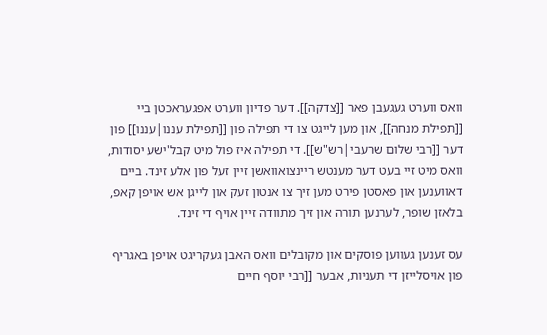וואס ווערט געגעבן פאר [[צדקה]]. דער פדיון ווערט אפגעראכטן ביי [[תפילת מנחה]], און מען לייגט צו די תפילה פון [[תפילת עננו|עננו]] פון דער [[רבי שלום שרעבי|רש"ש]]. די תפילה איז פול מיט קבל'ישע יסודות, וואס מיט זיי בעט דער מענטש ריינצואוואשן זיין זעל פון אלע זינד. ביים דאווענען און פאסטן פירט מען זיך צו אנטון זעק און לייגן אש אויפן קאפ, בלאזן שופר, לערנען תורה און זיך מתוודה זיין אויף די זינד.

עס זענען געווען פוסקים און מקובלים וואס האבן געקריגט אויפן באגריף פון אויסלייזן די תעניות, אבער [[רבי יוסף חיים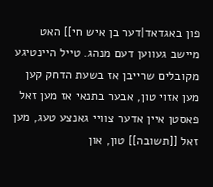פון באגדאד|דער בן איש חי]] האט מיישב געווען דעם מנהג. טייל היינטיגע מקובלים שרייבן אז בשעת הדחק קען מען אזוי טון, אבער בתנאי אז מען זאל פאסטן איין אדער צוויי גאנצע טעג, מען זאל [[תשובה]] טון, און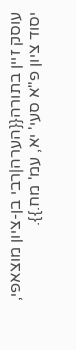עוסק זיין בתורה{{הערה|רבי בן-ציון מוצאפי, יסוד ציון פ"א סעי' יא, עמ' מח.}}.